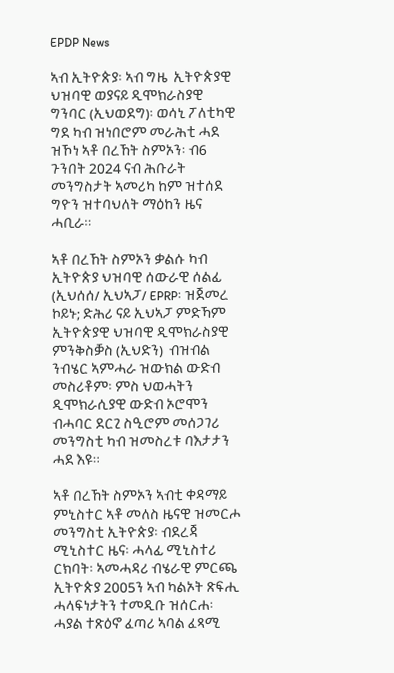EPDP News

ኣብ ኢትዮጵያ፡ ኣብ ግዜ  ኢትዮጵያዊ ህዝባዊ ወያናይ ዲሞክራስያዊ ግንባር (ኢህወደግ)፡ ወሳኒ ፖለቲካዊ ግደ ካብ ዝነበሮም መራሕቲ ሓደ ዝኾነ ኣቶ በረኸት ስምኦን፡ ብ6 ጉንበት 2024 ናብ ሕቡራት መንግስታት ኣመሪካ ከም ዝተሰደ ግዮን ዝተባህለት ማዕከን ዜና ሓቢራ።

ኣቶ በረኸት ስምኦን ቃልሱ ካብ ኢትዮጵያ ህዝባዊ ሰውራዊ ሰልፊ (ኢህሰሰ/ ኢህኣፓ/ EPRP፡ ዝጀመረ ኮይኑ; ድሕሪ ናይ ኢህኣፓ ምድኻም ኢትዮጵያዊ ህዝባዊ ዲሞክራስያዊ ምንቅስቓስ (ኢህድን)  ብዝብል ንብሄር ኣምሓራ ዝውክል ውድብ መስሪቶም፡ ምስ ህወሓትን ዲሞክራሲያዊ ውድብ ኦሮሞን ብሓባር ደርጊ ስዒሮም መሰጋገሪ መንግስቲ ካብ ዝመስረቱ ባእታታን ሓደ እዩ።

ኣቶ በረኸት ስምኦን ኣብቲ ቀዳማይ ምኒስተር ኣቶ መለስ ዜናዊ ዝመርሖ  መንግስቲ ኢትዮጵያ፡ ብደረጃ ሚኒስተር ዜና፡ ሓላፊ ሚኒስተሪ ርክባት፡ ኣመሓዳሪ ብሄራዊ ምርጫ ኢትዮጵያ 2005ን ኣብ ካልኦት ጽፍሒ ሓላፍነታትን ተመዲቡ ዝሰርሐ፡ ሓያል ተጽዕኖ ፈጣሪ ኣባል ፈጻሚ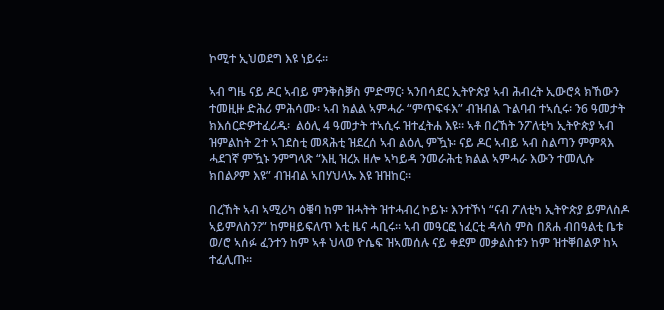ኮሚተ ኢህወደግ እዩ ነይሩ።

ኣብ ግዜ ናይ ዶር ኣብይ ምንቅስቓስ ምድማር፡ ኣንበሳደር ኢትዮጵያ ኣብ ሕብረት ኢውሮጳ ክኸውን ተመዚዙ ድሕሪ ምሕሳሙ፡ ኣብ ክልል ኣምሓራ “ምጥፍፋእ” ብዝብል ጉልባብ ተኣሲሩ፡ ን6 ዓመታት ክእሰርድዎተፈሪዱ፡  ልዕሊ 4 ዓመታት ተኣሲሩ ዝተፈትሐ እዩ። ኣቶ በረኸት ንፖለቲካ ኢትዮጵያ ኣብ ዝምልከት 2ተ ኣገደስቲ መጻሕቲ ዝደረሰ ኣብ ልዕሊ ምዃኑ፡ ናይ ዶር ኣብይ ኣብ ስልጣን ምምጻእ ሓደገኛ ምዃኑ ንምግላጽ “እዚ ዝረአ ዘሎ ኣካይዳ ንመራሕቲ ክልል ኣምሓራ እውን ተመሊሱ ክበልዖም እዩ” ብዝብል ኣበሃህላኡ እዩ ዝዝከር።

በረኸት ኣብ ኣሚሪካ ዕቑባ ከም ዝሓትት ዝተሓብረ ኮይኑ፡ እንተኾነ “ናብ ፖለቲካ ኢትዮጵያ ይምለስዶ ኣይምለስን?” ከምዘይፍለጥ እቲ ዜና ሓቢሩ። ኣብ መዓርፎ ነፈርቲ ዳላስ ምስ በጸሐ ብበዓልቲ ቤቱ ወ/ሮ ኣሰፉ ፈንተን ከም ኣቶ ህላወ ዮሴፍ ዝኣመሰሉ ናይ ቀደም መቃልስቱን ከም ዝተቐበልዎ ከኣ ተፈሊጡ።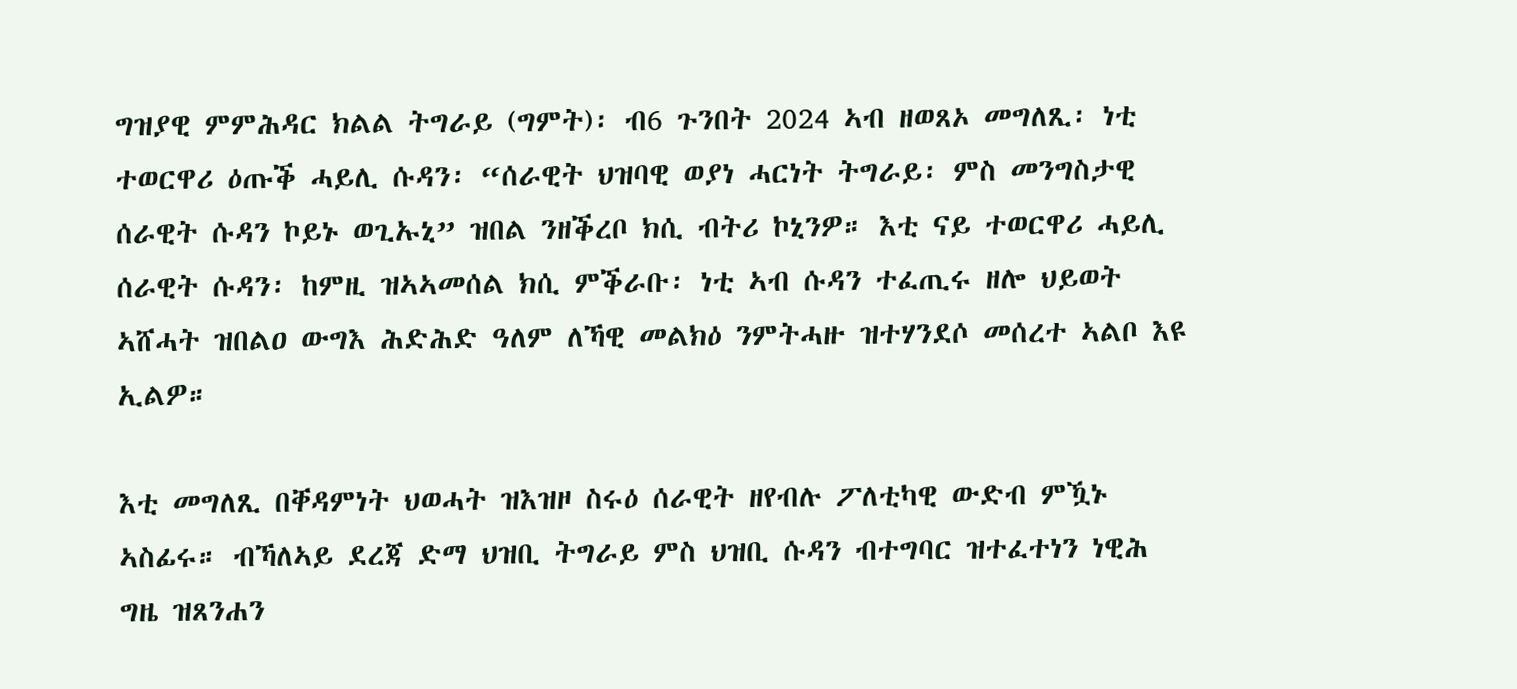ግዝያዊ ምምሕዳር ክልል ትግራይ (ግምት)፡ ብ6 ጉንበት 2024 ኣብ ዘወጸኦ መግለጺ፡ ነቲ ተወርዋሪ ዕጡቕ ሓይሊ ሱዳን፡ “ሰራዊት ህዝባዊ ወያነ ሓርነት ትግራይ፡ ምስ መንግስታዊ ሰራዊት ሱዳን ኮይኑ ወጊኡኒ” ዝበል ንዘቕረቦ ክሲ ብትሪ ኮኒንዎ። እቲ ናይ ተወርዋሪ ሓይሊ ሰራዊት ሱዳን፡ ከምዚ ዝኣኣመሰል ክሲ ምቕራቡ፡ ነቲ ኣብ ሱዳን ተፈጢሩ ዘሎ ህይወት ኣሸሓት ዝበልዐ ውግእ ሕድሕድ ዓለም ለኻዊ መልክዕ ንምትሓዙ ዝተሃንደሶ መሰረተ ኣልቦ እዩ ኢልዎ።

እቲ መግለጺ በቐዳምነት ህወሓት ዝእዝዞ ስሩዕ ሰራዊት ዘየብሉ ፖለቲካዊ ውድብ ምዃኑ ኣስፊሩ። ብኻለኣይ ደረጃ ድማ ህዝቢ ትግራይ ምስ ህዝቢ ሱዳን ብተግባር ዝተፈተነን ነዊሕ ግዜ ዝጸንሐን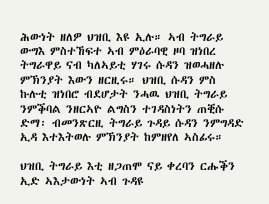ሕውነት ዘለዎ ህዝቢ እዩ ኢሉ። ኣብ ትግራይ ውግእ ምስተኸፍተ ኣብ ምዕራባዊ ዞባ ዝነበረ ትግራዋይ ናብ ካለኣይቲ ሃገሩ ሱዳን ዝወሓዘሉ ምኽንያት እውን ዘርዚሩ። ህዝቢ ሱዳን ምስ ኩሉቲ ዝነበሮ ብደሆታት ንሓዉ ህዝቢ ትግራይ ንምቕባል ንዘርኣዮ ልግስን ተገዳስነትን ጠቒሱ ድማ፡ ብመንጽርዚ ትግራይ ጉዳይ ሱዳን ንምግዳድ ኢዳ እተእትወሉ ምኽንያት ከምዘየለ ኣስፊሩ።

ህዝቢ ትግራይ እቲ ዘጋጠሞ ናይ ቀረባን ርሑቕን ኢድ ኣእታውነት ኣብ ጉዳዩ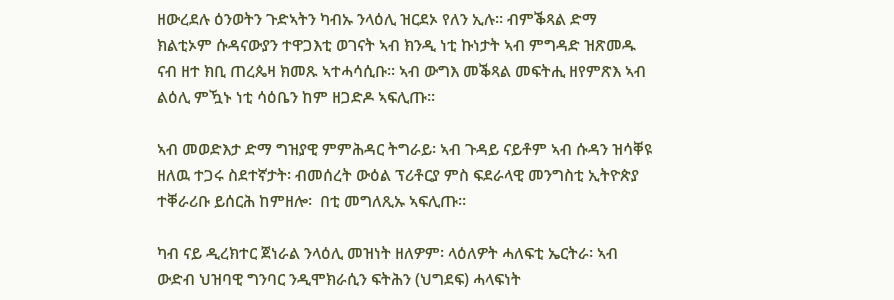ዘውረደሉ ዕንወትን ጉድኣትን ካብኡ ንላዕሊ ዝርደኦ የለን ኢሉ። ብምቕጻል ድማ ክልቲኦም ሱዳናውያን ተዋጋእቲ ወገናት ኣብ ክንዲ ነቲ ኩነታት ኣብ ምግዳድ ዝጽመዱ ናብ ዘተ ክቢ ጠረጴዛ ክመጹ ኣተሓሳሲቡ። ኣብ ውግእ መቕጻል መፍትሒ ዘየምጽእ ኣብ ልዕሊ ምዃኑ ነቲ ሳዕቤን ከም ዘጋድዶ ኣፍሊጡ።

ኣብ መወድእታ ድማ ግዝያዊ ምምሕዳር ትግራይ፡ ኣብ ጉዳይ ናይቶም ኣብ ሱዳን ዝሳቐዩ ዘለዉ ተጋሩ ስደተኛታት፡ ብመሰረት ውዕል ፕሪቶርያ ምስ ፍደራላዊ መንግስቲ ኢትዮጵያ ተቐራሪቡ ይሰርሕ ከምዘሎ፡  በቲ መግለጺኡ ኣፍሊጡ።

ካብ ናይ ዲረክተር ጀነራል ንላዕሊ መዝነት ዘለዎም፡ ላዕለዎት ሓለፍቲ ኤርትራ፡ ኣብ ውድብ ህዝባዊ ግንባር ንዲሞክራሲን ፍትሕን (ህግደፍ) ሓላፍነት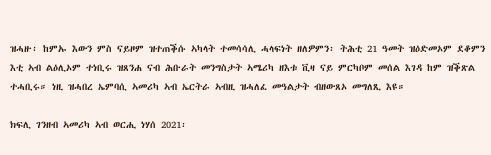ዝሓዙ፡ ከምኡ እውን ምስ ናይዞም ዝተጠቕሱ ኣካላት ተመሳሳሊ ሓላፍነት ዘለዎምን፡ ትሕቲ 21 ዓመት ዝዕድመኦም ደቆምን እቲ ኣብ ልዕሊኦም ተነቢሩ ዝጸንሐ ናብ ሕቡራት መንግስታት ኣሜሪካ ዘእቱ ቪዛ ናይ ምርካቦም መሰል እገዳ ከም ዝቕጽል ተሓቢሩ። ነዚ ዝሓበረ ኤምባሲ ኣመሪካ ኣብ ኤርትራ ኣብዚ ዝሓለፈ መዓልታት ብዘውጸኦ መግለጺ እዩ።

ክፍሊ ገንዘብ ኣመሪካ ኣብ ወርሒ ነሃሰ 2021፡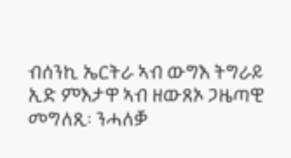ብሰንኪ ኤርትራ ኣብ ውግእ ትግራይ ኢድ ምእታዋ ኣብ ዘውጸኦ ጋዜጣዊ መግለጺ፡ ንሓለቓ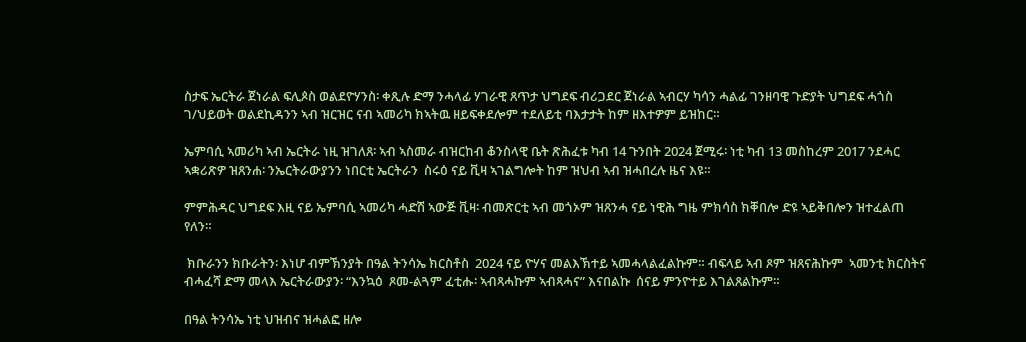ስታፍ ኤርትራ ጀነራል ፍሊጶስ ወልደዮሃንስ፡ ቀጺሉ ድማ ንሓላፊ ሃገራዊ ጸጥታ ህግደፍ ብሪጋደር ጀነራል ኣብርሃ ካሳን ሓልፊ ገንዘባዊ ጉድያት ህግደፍ ሓጎስ ገ/ህይወት ወልደኪዳንን ኣብ ዝርዝር ናብ ኣመሪካ ክኣትዉ ዘይፍቀደሎም ተደለይቲ ባእታታት ከም ዘእተዎም ይዝከር።

ኤምባሲ ኣመሪካ ኣብ ኤርትራ ነዚ ዝገለጸ፡ ኣብ ኣስመራ ብዝርከብ ቆንስላዊ ቤት ጽሕፈቱ ካብ 14 ጉንበት 2024 ጀሚሩ፡ ነቲ ካብ 13 መስከረም 2017 ንደሓር ኣቋሪጽዎ ዝጸንሐ፡ ንኤርትራውያንን ነበርቲ ኤርትራን  ስሩዕ ናይ ቪዛ ኣገልግሎት ከም ዝህብ ኣብ ዝሓበረሉ ዜና እዩ።

ምምሕዳር ህግደፍ እዚ ናይ ኤምባሲ ኣመሪካ ሓድሽ ኣውጅ ቪዛ፡ ብመጽርቲ ኣብ መጎኦም ዝጸንሓ ናይ ነዊሕ ግዜ ምክሳስ ክቐበሎ ድዩ ኣይቅበሎን ዝተፈልጠ የለን።

 ክቡራንን ክቡራትን፡ እነሆ ብምኽንያት በዓል ትንሳኤ ክርስቶስ  2024 ናይ ዮሃና መልእኽተይ ኣመሓላልፈልኩም። ብፍላይ ኣብ ጾም ዝጸናሕኩም  ኣመንቲ ክርስትና ብሓፈሻ ድማ መላእ ኤርትራውያን፡ “እንኳዕ  ጾመ-ልጓም ፈቲሑ፡ ኣብጻሓኩም ኣብጻሓና” እናበልኩ  ሰናይ ምንዮተይ እገልጸልኩም።

በዓል ትንሳኤ ነቲ ህዝብና ዝሓልፎ ዘሎ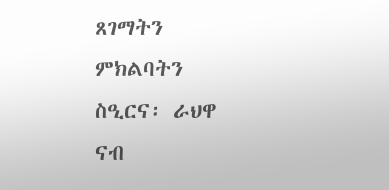ጸገማትን ምክልባትን ስዒርና፡ ራህዋ ናብ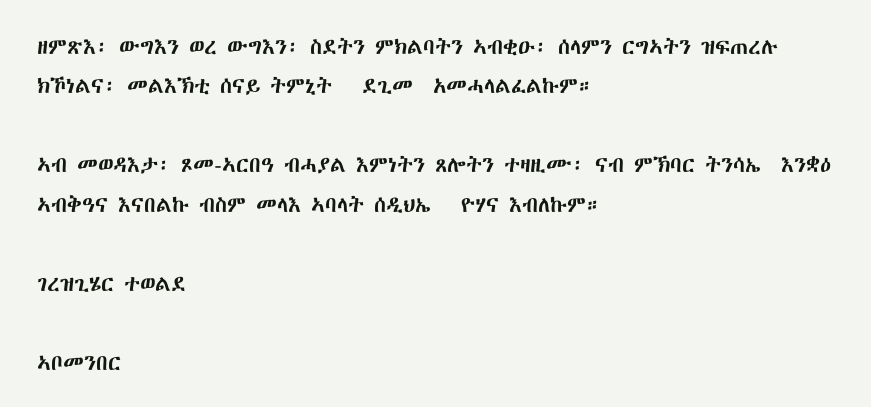ዘምጽእ፡ ውግእን ወረ ውግእን፡ ስደትን ምክልባትን ኣብቂዑ፡ ሰላምን ርግኣትን ዝፍጠረሉ ክኾነልና፡ መልእኽቲ ሰናይ ትምኒት   ደጊመ  አመሓላልፈልኩም።

ኣብ መወዳእታ፡ ጾመ-ኣርበዓ ብሓያል እምነትን ጸሎትን ተዛዚሙ፡ ናብ ምኽባር ትንሳኤ  እንቋዕ ኣብቅዓና እናበልኩ ብስም መላእ ኣባላት ሰዲህኤ   ዮሃና እብለኩም።

ገረዝጊሄር ተወልደ

ኣቦመንበር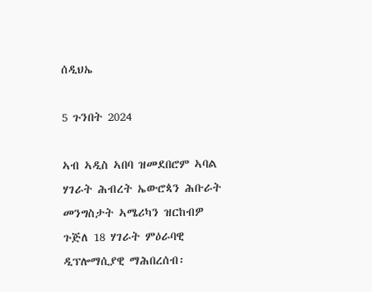ሰዲህኤ

5 ጉንበት 2024

ኣብ ኣዲስ ኣበባ ዝመደበሮም ኣባል ሃገራት ሕብረት ኤውሮጳን ሕቡራት መንግስታት ኣሜሪካን ዝርከብዎ ጉጅለ 18 ሃገራት ምዕራባዊ ዲፕሎማሲያዊ ማሕበረሰብ፡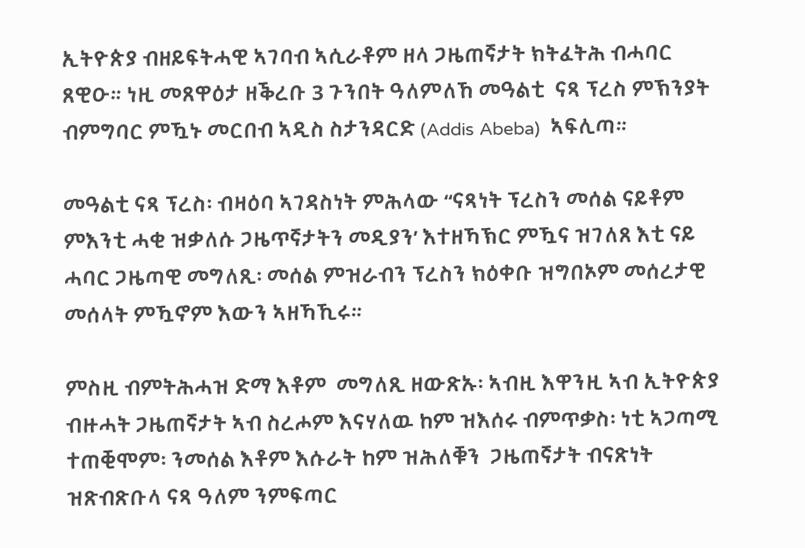ኢትዮጵያ ብዘይፍትሓዊ ኣገባብ ኣሲራቶም ዘላ ጋዜጠኛታት ክትፈትሕ ብሓባር ጸዊዑ። ነዚ መጸዋዕታ ዘቕረቡ 3 ጉንበት ዓለምለኸ መዓልቲ  ናጻ ፕረስ ምኽንያት ብምግባር ምዃኑ መርበብ ኣዲስ ስታንዳርድ (Addis Abeba)  ኣፍሊጣ።

መዓልቲ ናጻ ፕረስ፡ ብዛዕባ ኣገዳስነት ምሕላው “ናጻነት ፕረስን መሰል ናይቶም ምእንቲ ሓቂ ዝቃለሱ ጋዜጥኛታትን መዲያን’ እተዘኻኽር ምዃና ዝገለጸ እቲ ናይ ሓባር ጋዜጣዊ መግለጺ፡ መሰል ምዝራብን ፕረስን ክዕቀቡ ዝግበኦም መሰረታዊ መሰላት ምዃኖም እውን ኣዘኻኺሩ።

ምስዚ ብምትሕሓዝ ድማ እቶም  መግለጺ ዘውጽኡ፡ ኣብዚ እዋንዚ ኣብ ኢትዮጵያ ብዙሓት ጋዜጠኛታት ኣብ ስረሖም እናሃለዉ ከም ዝእሰሩ ብምጥቃስ፡ ነቲ ኣጋጣሚ ተጠቒሞም፡ ንመሰል እቶም እሱራት ከም ዝሕለቑን  ጋዜጠኛታት ብናጽነት ዝጽብጽቡላ ናጻ ዓለም ንምፍጣር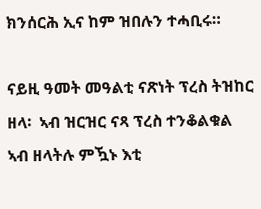ክንሰርሕ ኢና ከም ዝበሉን ተሓቢሩ።

ናይዚ ዓመት መዓልቲ ናጽነት ፕረስ ትዝከር ዘላ፡  ኣብ ዝርዝር ናጻ ፕረስ ተንቆልቁል ኣብ ዘላትሉ ምዃኑ እቲ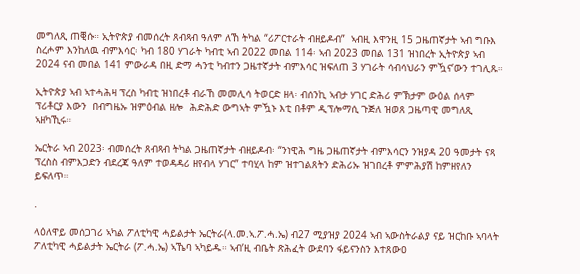መግለጺ ጠቒሱ። ኢትዮጵያ ብመሰረት ጸብጻብ ዓለም ለኸ ትካል “ሪፖርተራት ብዘይዶብ”  ኣብዚ እዋንዚ 15 ጋዜጠኛታት ኣብ ግቡእ ስረሖም እንከለዉ ብምእሳር፡ ካብ 180 ሃገራት ካብቲ ኣብ 2022 መበል 114፡ ኣብ 2023 መበል 131 ዝነበረት ኢትዮጵያ ኣብ 2024 ናብ መበል 141 ምውራዳ በዚ ድማ ሓንቲ ካብተን ጋዜተኛታት ብምእሳር ዝፍለጠ 3 ሃገራት ሳብሳህራን ምዃና’ውን ተገሊጹ።

ኢትዮጵያ ኣብ ኣተሓሕዛ ፕረስ ካብቲ ዝነበረቶ ብራኸ መመሊሳ ትወርድ ዘላ፡ ብሰንኪ ኣብታ ሃገር ድሕሪ ምኽታም ውዕል ሰላም ፕሪቶርያ እውን  በብግዜኡ ዝምዕብል ዘሎ  ሕድሕድ ውግኣት ምዃኑ እቲ በቶም ዲፕሎማሲ ጉጅለ ዝወጸ ጋዜጣዊ መግለጺ ኣዘካኺሩ።

ኤርትራ ኣብ 2023፡ ብመሰረት ጸብጻብ ትካል ጋዜጠኛታት ብዘይዶብ፡ “ንነዊሕ ግዜ ጋዜጠኛታት ብምእሳርን ንዝያዳ 20 ዓመታት ናጻ ፕረስስ ብምእጋድን ብደረጃ ዓለም ተወዳዳሪ ዘየብላ ሃገር” ተባሂላ ከም ዝተገልጸትን ድሕሪኡ ዝገበረቶ ምምሕያሽ ከምዘየለን ይፍለጥ።

.

ላዕለዋይ መሰጋገሪ ኣካል ፖለቲካዊ ሓይልታት ኤርትራ(ላ.መ.ኣ.ፖ.ሓ.ኤ) ብ27 ሚያዝያ 2024 ኣብ ኣውስትራልያ ናይ ዝርከቡ ኣባላት ፖለቲካዊ ሓይልታት ኤርትራ (ፖ.ሓ.ኤ) ኣኼባ ኣካይዱ። ኣብ’ዚ ብቤት ጽሕፈት ውደባን ፋይናንስን እተጸውዐ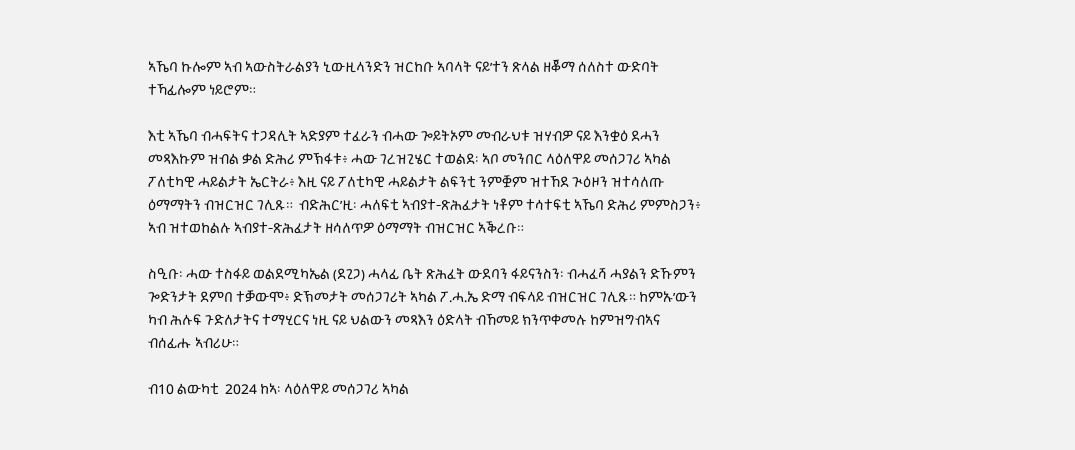ኣኼባ ኩሎም ኣብ ኣውስትራልያን ኒውዚላንድን ዝርከቡ ኣባላት ናይ’ተን ጽላል ዘቖማ ሰለስተ ውድባት ተኻፊሎም ነይሮም።

እቲ ኣኼባ ብሓፍትና ተጋዳሊት ኣድያም ተፈራን ብሓው ጐይትኦም መብራህቱ ዝሃብዎ ናይ እንቋዕ ደሓን መጻእኩም ዝብል ቃል ድሕሪ ምኽፋቱ፥ ሓው ገረዝጊሄር ተወልደ፡ ኣቦ መንበር ላዕለዋይ መሰጋገሪ ኣካል ፖለቲካዊ ሓይልታት ኤርትራ፥ እዚ ናይ ፖለቲካዊ ሓይልታት ልፍንቲ ንምቛም ዝተኸደ ጒዕዞን ዝተሳለጡ ዕማማትን ብዝርዝር ገሊጹ።  ብድሕር’ዚ፡ ሓለፍቲ ኣብያተ-ጽሕፈታት ነቶም ተሳተፍቲ ኣኼባ ድሕሪ ምምስጋን፥ ኣብ ዝተወከልሉ ኣብያተ-ጽሕፈታት ዘሳለጥዎ ዕማማት ብዝርዝር ኣቕረቡ።

ስዒቡ፡ ሓው ተስፋይ ወልደሚካኤል (ደጊጋ) ሓላፊ ቤት ጽሕፈት ውደባን ፋይናንስን፡ ብሓፈሻ ሓያልን ድኹምን ጐድንታት ደምበ ተቓውሞ፥ ድኽመታት መሰጋገሪት ኣካል ፖ.ሓ.ኤ ድማ ብፍላይ ብዝርዝር ገሊጹ። ከምኡ’ውን ካብ ሕሉፍ ጉድለታትና ተማሂርና ነዚ ናይ ህልውን መጻእን ዕድላት ብኸመይ ክንጥቀመሉ ከምዝግብኣና ብሰፊሑ ኣብሪሁ።

ብ10 ልውካቲ  2024 ከኣ፡ ላዕለዋይ መሰጋገሪ ኣካል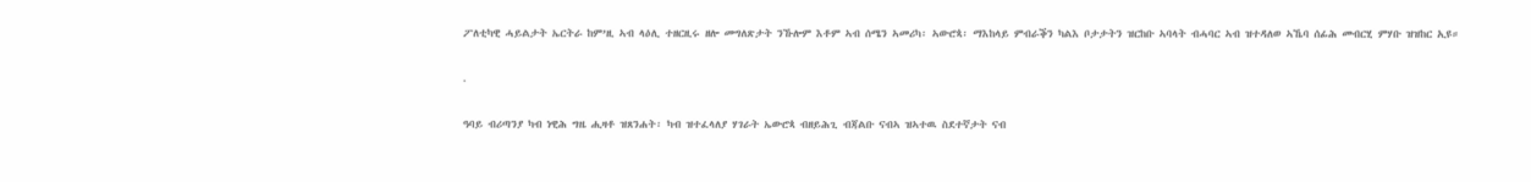ፖለቲካዊ ሓይልታት ኤርትራ ከም’ዚ ኣብ ላዕሊ ተዘርዚሩ ዘሎ መግለጽታት ንኹሎም እቶም ኣብ ሰሜን ኣመሪካ፡ ኣውሮጳ፡ ማእከላይ ምብራቕን ካልእ ቦታታትን ዝርከቡ ኣባላት ብሓባር ኣብ ዝተዳለወ ኣኼባ ሰፊሕ መብርሂ ምሃቡ ዝዝከር ኢዩ።

.

ዓባይ ብሪጣንያ ካብ ነዊሕ ግዜ ሒዛቶ ዝጸንሐት፡ ካብ ዝተፈላለያ ሃገራት ኤውሮጳ ብዘይሕጊ ብጃልቡ ናብኣ ዝኣተዉ ስደተኛታት ናብ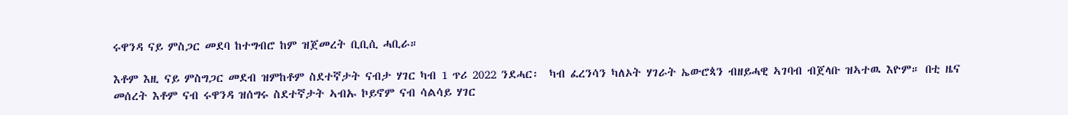ሩዋንዳ ናይ ምስጋር መደባ ከተግብሮ ከም ዝጀመረት ቢቢሲ ሓቢራ።

እቶም እዚ ናይ ምስግጋር መደብ ዝምከቶም ስደተኛታት ናብታ ሃገር ካብ 1 ጥሪ 2022 ንደሓር፡  ካብ ፈረንሳን ካለኦት ሃገራት ኤውሮጳን ብዘይሓዊ ኣገባብ ብጀላቡ ዝኣተዉ እዮም። በቲ ዜና መሰረት እቶም ናብ ሩዋንዳ ዝሰግሩ ስደተኛታት ኣብኡ ኮይኖም ናብ ሳልሳይ ሃገር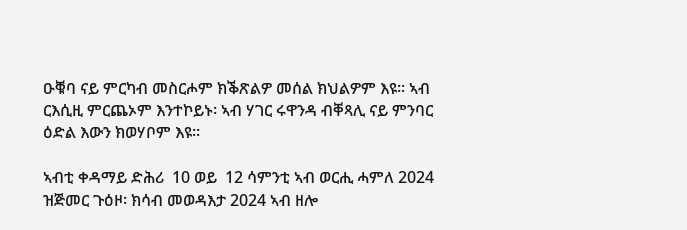ዑቑባ ናይ ምርካብ መስርሖም ክቕጽልዎ መሰል ክህልዎም እዩ። ኣብ ርእሲዚ ምርጨኦም እንተኮይኑ፡ ኣብ ሃገር ሩዋንዳ ብቐጻሊ ናይ ምንባር ዕድል እውን ክወሃቦም እዩ።

ኣብቲ ቀዳማይ ድሕሪ  10 ወይ  12 ሳምንቲ ኣብ ወርሒ ሓምለ 2024 ዝጅመር ጉዕዞ፡ ክሳብ መወዳእታ 2024 ኣብ ዘሎ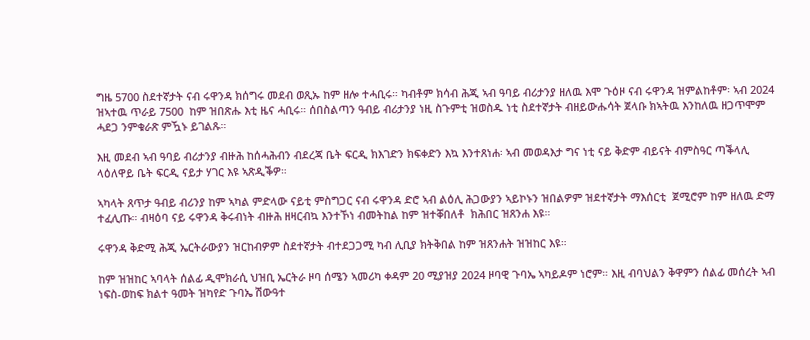ግዜ 5700 ስደተኛታት ናብ ሩዋንዳ ክሰግሩ መደብ ወጺኡ ከም ዘሎ ተሓቢሩ። ካብቶም ክሳብ ሕጂ ኣብ ዓባይ ብሪታንያ ዘለዉ እሞ ጉዕዞ ናብ ሩዋንዳ ዝምልከቶም፡ ኣብ 2024 ዝኣተዉ ጥራይ 7500  ከም ዝበጽሑ እቲ ዜና ሓቢሩ። ሰበስልጣን ዓብይ ብሪታንያ ነዚ ስጉምቲ ዝወስዱ ነቲ ስደተኛታት ብዘይውሑሳት ጀላቡ ክኣትዉ እንከለዉ ዘጋጥሞም ሓደጋ ንምቁራጽ ምዃኑ ይገልጹ።

እዚ መደብ ኣብ ዓባይ ብሪታንያ ብዙሕ ከሰሓሕብን ብደረጃ ቤት ፍርዲ ክእገድን ክፍቀድን እኳ እንተጸነሐ፡ ኣብ መወዳእታ ግና ነቲ ናይ ቅድም ብይናት ብምስዓር ጣቕላሊ ላዕለዋይ ቤት ፍርዲ ናይታ ሃገር እዩ ኣጽዲቕዎ።

ኣካላት ጸጥታ ዓብይ ብሪንያ ከም ኣካል ምድላው ናይቲ ምስግጋር ናብ ሩዋንዳ ድሮ ኣብ ልዕሊ ሕጋውያን ኣይኮኑን ዝበልዎም ዝደተኛታት ማእሰርቲ  ጀሚሮም ከም ዘለዉ ድማ ተፈሊጡ። ብዛዕባ ናይ ሩዋንዳ ቅሩብነት ብዙሕ ዘዛርብኳ እንተኾነ ብመትከል ከም ዝተቐበለቶ  ክሕበር ዝጸንሐ እዩ።

ሩዋንዳ ቅድሚ ሕጂ ኤርትራውያን ዝርከብዎም ስደተኛታት ብተደጋጋሚ ካብ ሊቢያ ክትቅበል ከም ዝጸንሐት ዝዝከር እዩ።

ከም ዝዝከር ኣባላት ሰልፊ ዲሞክራሲ ህዝቢ ኤርትራ ዞባ ሰሜን ኣመሪካ ቀዳም 20 ሚያዝያ 2024 ዞባዊ ጉባኤ ኣካይዶም ነሮም። እዚ ብባህልን ቅዋምን ሰልፊ መሰረት ኣብ ነፍስ-ወከፍ ክልተ ዓመት ዝካየድ ጉባኤ ሽውዓተ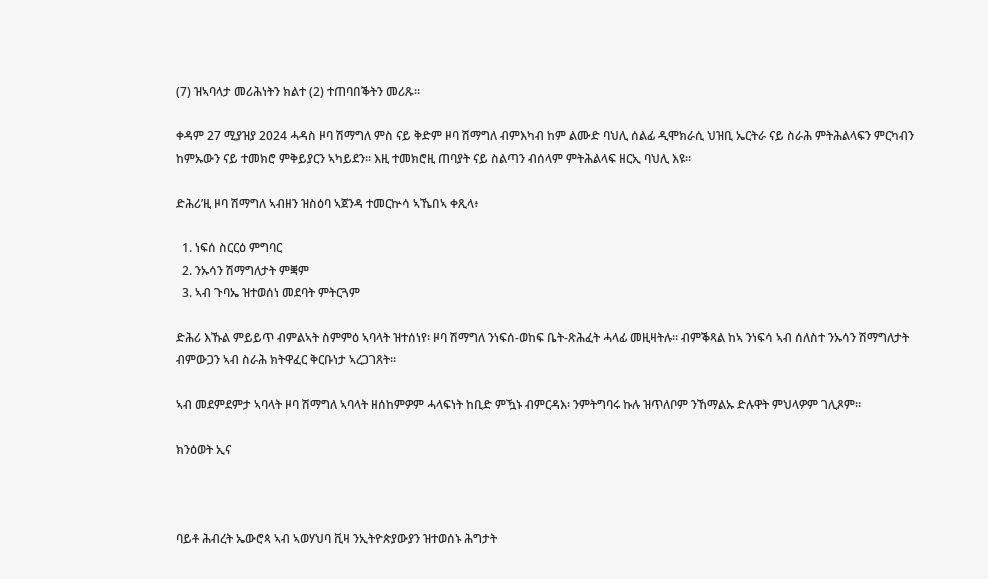(7) ዝኣባላታ መሪሕነትን ክልተ (2) ተጠባበቕትን መሪጹ።

ቀዳም 27 ሚያዝያ 2024 ሓዳስ ዞባ ሽማግለ ምስ ናይ ቅድም ዞባ ሽማግለ ብምእካብ ከም ልሙድ ባህሊ ሰልፊ ዲሞክራሲ ህዝቢ ኤርትራ ናይ ስራሕ ምትሕልላፍን ምርካብን ከምኡውን ናይ ተመክሮ ምቅይያርን ኣካይደን። እዚ ተመክሮዚ ጠባያት ናይ ስልጣን ብሰላም ምትሕልላፍ ዘርኢ ባህሊ እዩ።

ድሕሪ’ዚ ዞባ ሽማግለ ኣብዘን ዝስዕባ ኣጀንዳ ተመርኵሳ ኣኼበኣ ቀጺላ፥

  1. ነፍሰ ስርርዕ ምግባር
  2. ንኡሳን ሽማግለታት ምቛም
  3. ኣብ ጉባኤ ዝተወሰነ መደባት ምትርጓም

ድሕሪ እኹል ምይይጥ ብምልኣት ስምምዕ ኣባላት ዝተሰነየ፡ ዞባ ሽማግለ ንነፍሰ-ወከፍ ቤት-ጽሕፈት ሓላፊ መዚዛትሉ። ብምቕጻል ከኣ ንነፍሳ ኣብ ሰለስተ ንኡሳን ሽማግለታት ብምውጋን ኣብ ስራሕ ክትዋፈር ቅርቡነታ ኣረጋገጸት።

ኣብ መደምደምታ ኣባላት ዞባ ሽማግለ ኣባላት ዘሰከምዎም ሓላፍነት ከቢድ ምዃኑ ብምርዳእ፡ ንምትግባሩ ኩሉ ዝጥለቦም ንኸማልኡ ድሉዋት ምህላዎም ገሊጾም።

ክንዕወት ኢና



ባይቶ ሕብረት ኤውሮጳ ኣብ ኣወሃህባ ቪዛ ንኢትዮጵያውያን ዝተወሰኑ ሕግታት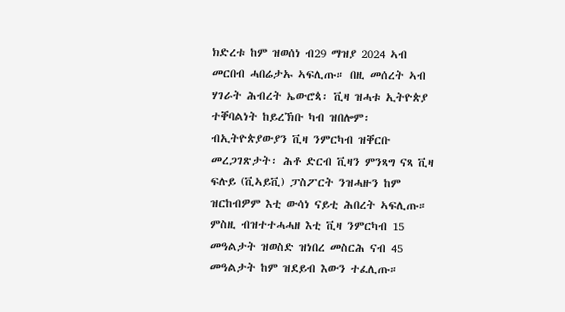ክድረቱ ከም ዝወሰነ ብ29 ማዝያ 2024 ኣብ መርበብ ሓበሬታኡ ኣፍሊጡ። በዚ መሰረት ኣብ ሃገራት ሕብረት ኤውሮጳ፡ ቪዛ ዝሓቱ ኢትዮጵያ ተቐባልነት ከይረኽቡ ካብ ዝበሎም፡  ብኢትዮጵያውያን ቪዛ ንምርካብ ዝቐርቡ መረጋገጽታት፡ ሕቶ ድርብ ቪዛን ምንጻግ ናጻ ቪዛ ፍሉይ (ቪኣይቪ) ፓስፖርት ንዝሓዙን ከም ዝርከብዎም እቲ ውሳነ ናይቲ ሕበረት ኣፍሊጡ። ምስዚ ብዝተተሓሓዘ እቲ ቪዛ ንምርካብ 15 መዓልታት ዝወስድ ዝነበረ መስርሕ ናብ 45 መዓልታት ከም ዝደይብ እውን ተፈሊጡ።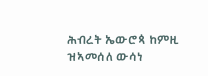ሕብረት ኤውሮጳ ከምዚ ዝኣመሰለ ውሳነ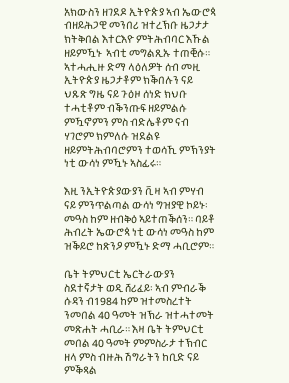አክውስን ዘገደዶ ኢትዮጵያ ኣብ ኤውሮጳ ብዘይሕጋዊ መንበሪ ዝተረኽቡ ዜጋታታ ክትቅበል እተርእዮ ምትሕብባር እኹል ዘይምዃኑ  ኣብቲ መግልጺኡ ተጠቒሱ። ኣተሓሒዙ ድማ ላዕለዎት ሰብ መዚ ኢትዮጵያ ዜጋታቶም ክቕበሉን ናይ ህጹጽ ግዜ ናይ ጉዕዞ ሰነድ ክህቡ ተሓቲቶም ብቕንጡፍ ዘይምልሱ ምዃኖምን ምስ ብድሌቶም ናብ ሃገሮም ክምለሱ ዝደልዩ ዘይምትሕብባሮምን ተወሳኺ ምኽንያት ነቲ ውሳነ ምዃኑ ኣስፊሩ።

እዚ ንኢትዮጵያውያን ቪዛ ኣብ ምሃብ ናይ ምንጥልጣል ውሳነ ግዝያዊ ኮይኑ፡ መዓስ ከም ዘብቅዕ ኣይተጠቕሰን። ባይቶ ሕብረት ኤውሮጳ ነቲ ውሳነ መዓስ ከም ዝቕይሮ ከጽንዖ ምዃኑ ድማ ሓቢሮም።

ቤት ትምህርቲ ኤርትራውያን ስደተኛታት ወዲ ሸሪፈይ፡ ኣብ ምብራቕ ሱዳን ብ1984 ከም ዝተመስረተት ንመበል 40 ዓመት ዝኽራ ዝተሓተመት መጽሐት ሓቢራ። እዛ ቤት ትምህርቲ መበል 40 ዓመት ምምስራታ ተኽብር ዘላ ምስ ብዙሕ ሽግራትን ከቢድ ናይ ምቕጻል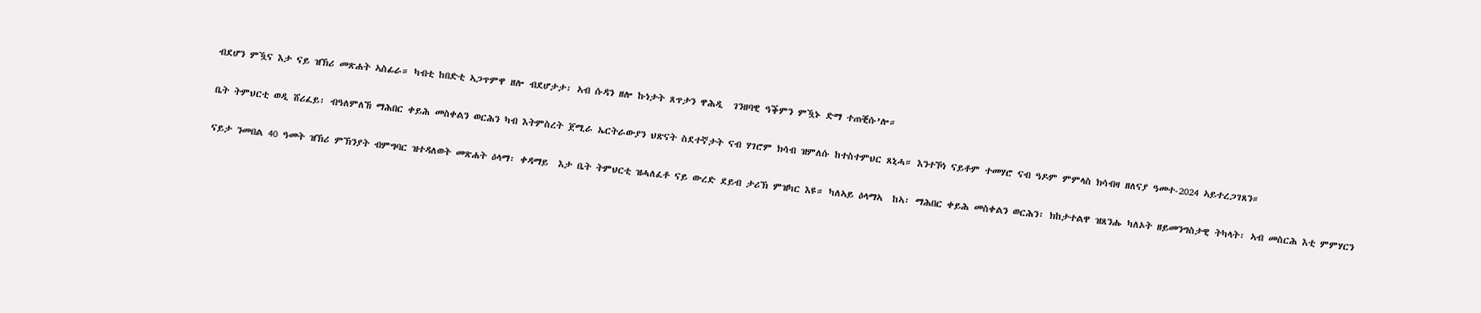ብደሆን ምዃና እታ ናይ ዝኽሪ መጽሐት ኣስፊራ። ካብቲ ከበድቲ ኣጋጥምዋ ዘሎ ብደሆታታ፡ ኣብ ሱዳን ዘሎ ኩነታት ጸጥታን ዋሕዲ  ገንዘባዊ ዓቕምን ምዃኑ ድማ ተጠቒሱ’ሎ።

ቤት ትምህርቲ ወዲ ሸሪፈይ፡ ብዓለምለኸ ማሕበር ቀይሕ መስቀልን ወርሕን ካብ እትምስረት ጀሚራ ኤርትራውያን ህጽናት ስደተኛታት ናብ ሃገሮም ክሳብ ዝምለሱ ከተስተምህር ጸኒሓ። እንተኾነ ናይቶም ተመሃሮ ናብ ዓዶም ምምላስ ክሳብዛ ዘለናያ ዓመተ-2024 ኣይተረጋገጸን።

ናይታ ንመበል 40 ዓመት ዝኽሪ ምኽንያት ብምግባር ዝተዳለወት መጽሐት ዕላማ፡ ቀዳማይ  እታ ቤት ትምህርቲ ዝሓለፈቶ ናይ ውረድ ደይብ ታሪኽ ምዝካር እዩ። ካለኣይ ዕላማኣ  ከኣ፡ ማሕበር ቀይሕ መስቀልን ወርሕን፡ ክከታተልዋ ዝጸንሑ ካለኦት ዘይመንግስታዊ ትካላት፡ ኣብ መስርሕ እቲ ምምሃርን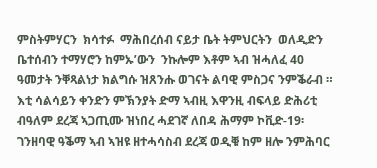ምስትምሃርን  ክሳተፉ  ማሕበረሰብ ናይታ ቤት ትምህርትን  ወለዲድን ቤተሰብን ተማሃሮን ከምኡ’ውን  ንኩሎም እቶም ኣብ ዝሓለፈ 40 ዓመታት ንቐጻልነታ ክልግሱ ዝጸንሑ ወገናት ልባዊ ምስጋና ንምቕራብ ። እቲ ሳልሳይን ቀንድን ምኽንያት ድማ ኣብዚ እዋንዚ ብፍላይ ድሕሪቲ ብዓለም ደረጃ ኣጋጢሙ ዝነበረ ሓደገኛ ለበዳ ሕማም ኮቪድ-19፡  ገንዘባዊ ዓቕማ ኣብ ኣዝዩ ዘተሓሳስብ ደረጃ ወዲቑ ከም ዘሎ ንምሕባር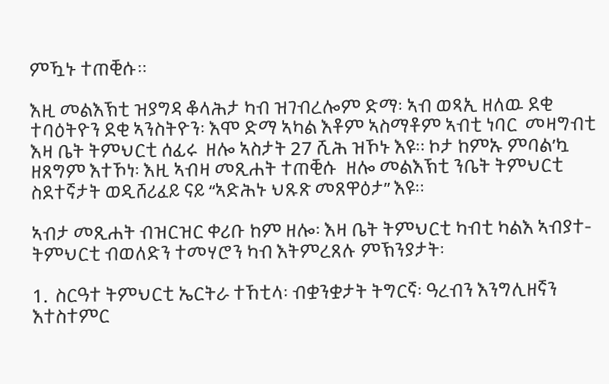ምዃኑ ተጠቒሱ።

እዚ መልእኽቲ ዝያግዳ ቆላሕታ ካብ ዝገብረሎም ድማ፡ ኣብ ወጻኢ ዘለዉ ደቂ ተባዕትዮን ደቂ ኣንስትዮን፡ እሞ ድማ ኣካል እቶም ኣስማቶም ኣብቲ ነባር  መዛግብቲ እዛ ቤት ትምህርቲ ሰፊሩ  ዘሎ ኣስታት 27 ሺሕ ዝኾኑ እዩ። ኮታ ከምኡ ምባል’ኳ ዘጸግም እተኾነ፡ እዚ ኣብዛ መጺሐት ተጠቒሱ  ዘሎ መልእኽቲ ንቤት ትምህርቲ ስደተኛታት ወዲሸሪፈይ ናይ “ኣድሕኑ ህጹጽ መጸዋዕታ” እዩ።

ኣብታ መጺሐት ብዝርዝር ቀሪቡ ከም ዘሎ፡ እዛ ቤት ትምህርቲ ካብቲ ካልእ ኣብያተ-ትምህርቲ ብወለድን ተመሃሮን ካብ እትምረጸሉ ምኽንያታት፡

1.  ስርዓተ ትምህርቲ ኤርትራ ተኸቲላ፡ ብቋንቋታት ትግርኛ፡ ዓረብን እንግሊዘኛን እተስተምር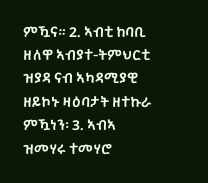ምዃና። 2. ኣብቲ ከባቢ ዘለዋ ኣብያተ-ትምህርቲ ዝያዳ ናብ ኣካዳሚያዊ ዘይኮኑ ዛዕባታት ዘተኩራ ምዃነን፡ 3. ኣብኣ ዝመሃሩ ተመሃሮ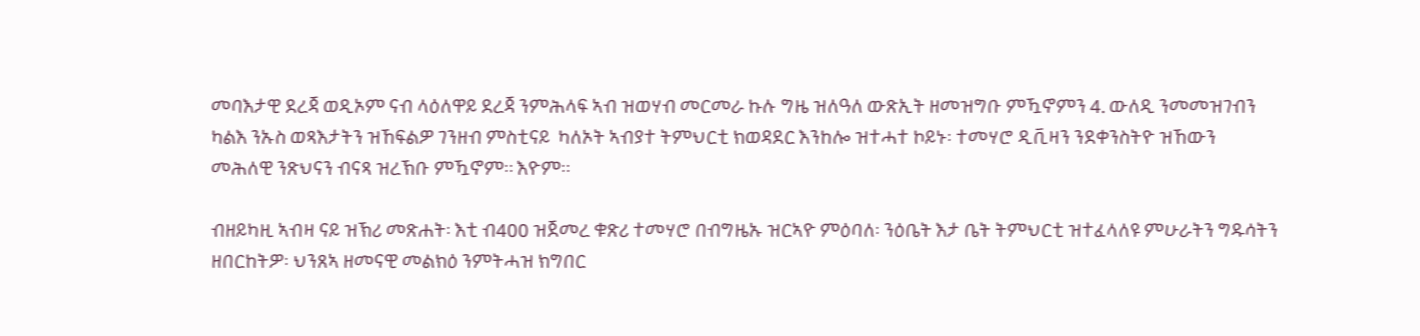መባእታዊ ደረጃ ወዲኦም ናብ ላዕለዋይ ደረጃ ንምሕላፍ ኣብ ዝወሃብ መርመራ ኩሉ ግዜ ዝለዓለ ውጽኢት ዘመዝግቡ ምዃኖምን 4. ውለዲ ንመመዝገብን ካልእ ንኡስ ወጻእታትን ዝኸፍልዎ ገንዘብ ምስቲናይ  ካለኦት ኣብያተ ትምህርቲ ክወዳደር እንከሎ ዝተሓተ ኮይኑ፡ ተመሃሮ ዲቪዛን ንደቀንስትዮ ዝኸውን መሕለዊ ንጽህናን ብናጻ ዝረኽቡ ምዃኖም። እዮም።

ብዘይካዚ ኣብዛ ናይ ዝኽሪ መጽሐት፡ እቲ ብ400 ዝጀመረ ቁጽሪ ተመሃሮ በብግዜኡ ዝርኣዮ ምዕባለ፡ ንዕቤት እታ ቤት ትምህርቲ ዝተፈላለዩ ምሁራትን ግዱሳትን ዘበርከትዎ፡ ህንጸኣ ዘመናዊ መልክዕ ንምትሓዝ ክግበር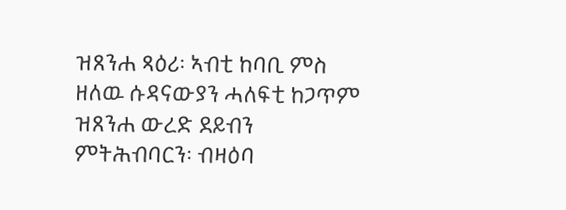ዝጸንሐ ጻዕሪ፡ ኣብቲ ከባቢ ምስ ዘለዉ ሱዳናውያን ሓለፍቲ ከጋጥም ዝጸንሐ ውረድ ደይብን ምትሕብባርን፡ ብዛዕባ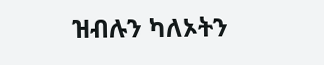ዝብሉን ካለኦትን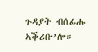ጉዳያት ብሰፊሑ ኣቕሪቡ’ሎ።